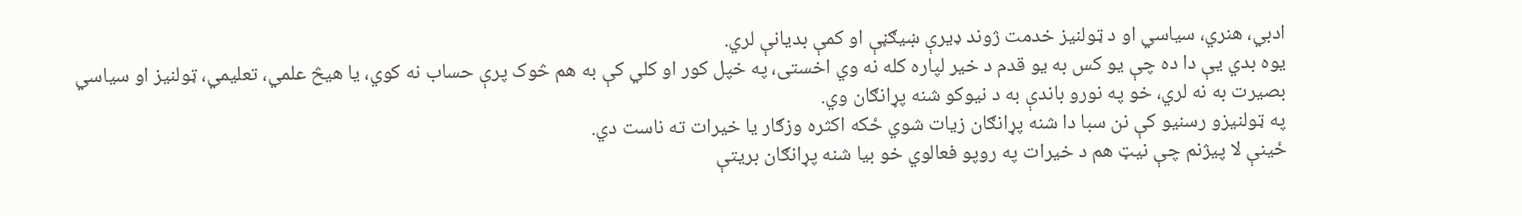ادبي، هنري، سیاسي او د ټولنیز خدمت ژوند ډیرې ښیګڼې او کمې بدیانې لري.
یوه بدي یې دا ده چې یو کس به یو قدم د خیر لپاره کله نه وي اخستی، په خپل کور او کلي کې به هم څوک پرې حساب نه کوي، یا هیڅ علمي، تعلیمي، ټولنیز او سیاسي بصیرت به نه لري، خو په نورو باندې به د نیوکو شنه پړانګان وي.
په ټولنیزو رسنیو کې نن سبا دا شنه پړانګان زیات شوي ځکه اکثره وزګار یا خیرات ته ناست دي.
ځینې لا پیژنم چې نیټ هم د خیرات په روپو فعالوي خو بیا شنه پړانګان بریتې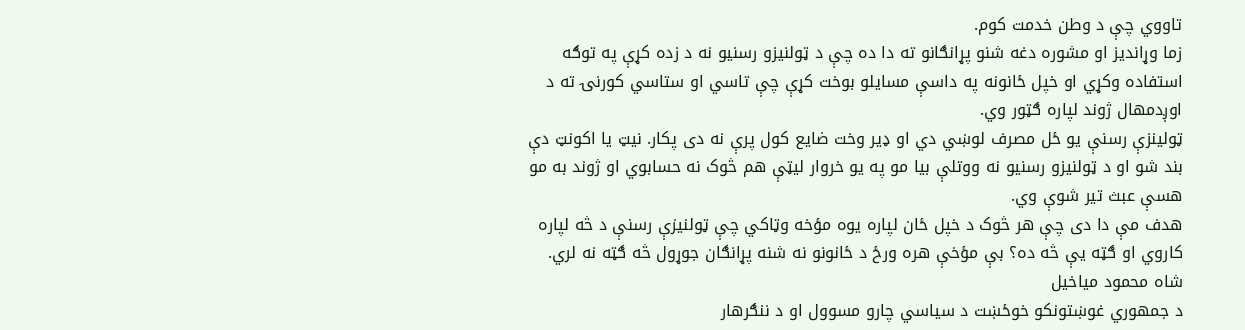تاووي چې د وطن خدمت کوم.
زما وړاندیز او مشوره دغه شنو پړانګانو ته دا ده چې د ټولنیزو رسنیو نه د زده کړې په توګه استفاده وکړي او خپل ځانونه په داسې مسایلو بوخت کړې چې تاسي او ستاسي کورنۍ ته د اوږدمهال ژوند لپاره ګټور وي.
ټولینزې رسنې یو ځل مصرف لوښي دي او ډیر وخت ضایع کول پرې نه دی پکار. نیټ یا اکونټ دې بند شو او د ټولنیزو رسنیو نه ووتلې بیا مو په یو خروار لیټې هم څوک نه حسابوي او ژوند به مو هسې عبث تیر شوې وي.
هدف مې دا دی چې هر څوک د خپل ځان لپاره یوه مؤخه وټاکي چې ټولنیزې رسنې د څه لپاره کاروي او ګټه یې څه ده؟ بې مؤخې هره ورځ د ځانونو نه شنه پړانګان جوړول څه ګټه نه لري.
شاه محمود میاخیل
د جمهوري غوښتونکو خوځښت د سیاسي چارو مسوول او د ننګرهار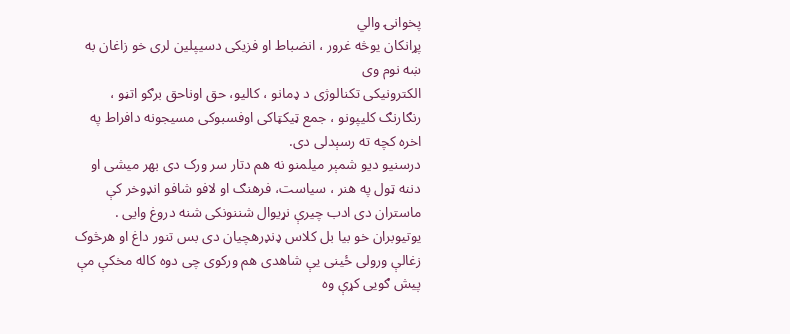پخوانۍ والي
پړانکان یوڅه غرور ، انضباط او فزیکی دسیپلین لری خو زاغان به ښه نوم وی
الکترونیکی تکنالوژی د ډمانو ، کالیو، حق اوناحق برګو اتڼو ، رنګارنګ کلیپونو ، جمع ټیکټاکی اوفسبوکی مسیجونه دافراط په اخره کچه ته رسېدلی دی.
درسنیو دیو شمېر میلمنو نه هم دتار سر ورک دی بهر میشی او دننه ټول په هنر ، سیاست، فرهنګ او لافو شافو انډوخر کې ماستران دی ادب چیرې نړیوال شننونکی شنه دروغ وایی . یوتیوبران خو بیا بل کلاس ډنډرهچیان دی بس تنور داغ او هرڅوک زغالې ورولی ځینی یې شاهدی هم ورکوی چی دوه کاله مخکې مې پیش ګویی کړې وه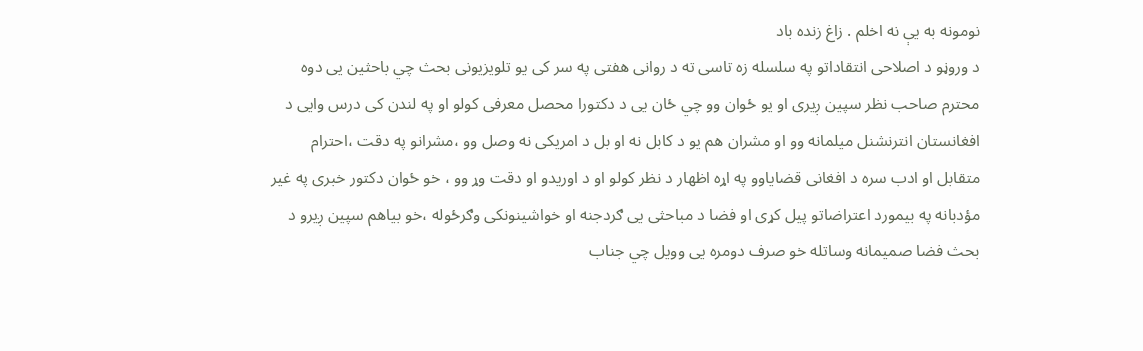نومونه به یې نه اخلم . زاغ زنده باد
د وروڼو د اصلاحی انتقاداتو په سلسله زه تاسی ته د روانی هفتی په سر کی یو تلویزیونی بحث چي باحثین یی دوه محترم صاحب نظر سپین ږیری او یو ځوان وو چي ځان یی د دکتورا محصل معرفی کولو او په لندن کی درس وایی د افغانستان انترنشنل میلمانه وو او مشران هم یو د کابل نه او بل د امریکی نه وصل وو ،مشرانو په دقت ،احترام متقابل او ادب سره د افغانی قضایاوو په اړه اظهار د نظر کولو او د اوریدو او دقت وړ وو ، خو ځوان دکتور خبری په غیر مؤدبانه په بیمورد اعتراضاتو پیل کړی او فضا د مباحثی یی ګردجنه او خواشینونکی وګرځوله ،خو بیاهم سپین ږیرو د بحث فضا صمیمانه وساتله خو صرف دومره یی وویل چي جناب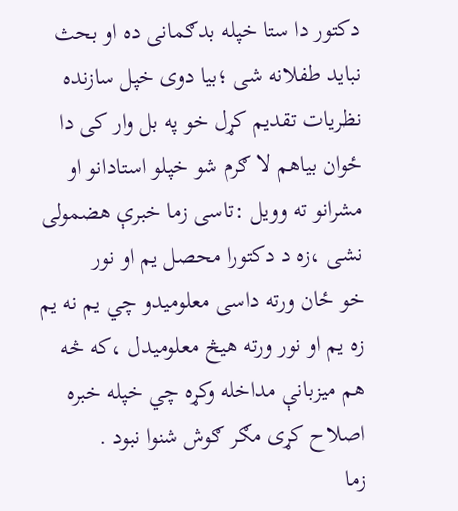دکتور دا ستا خپله بدګمانی ده او بحث نباید طفلانه شی ؛بیا دوی خپل سازنده نظریات تقدیم کړل خو په بل وار کی دا ځوان بیاهم لا ګرم شو خپلو استادانو او مشرانو ته وویل :تاسی زما خبرې هضمولی نشی ،زه د دکتورا محصل یم او نور
خو ځان ورته داسی معلومیدو چي یم نه یم زه یم او نور ورته هیڅ معلومیدل ،که څه هم میزبانې مداخله وکړه چي خپله خبره اصلاح کړی مګر ګوش شنوا نبود .
زما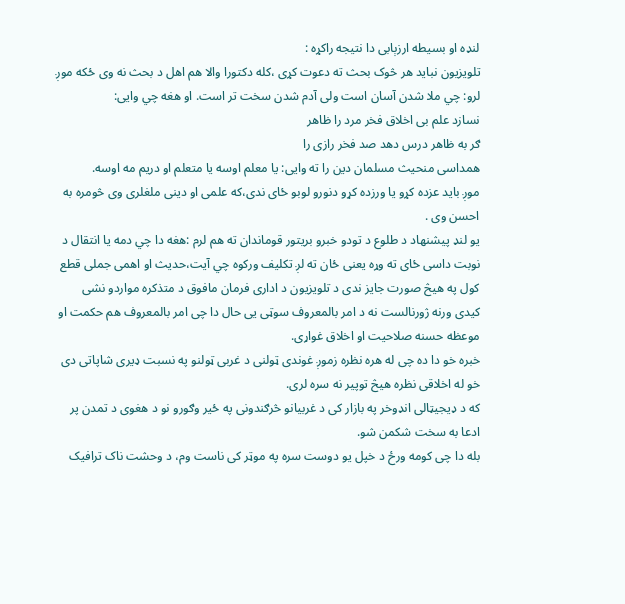لنډه او بسیطه ارزېابی دا نتیجه راکړه :
تلویزیون نباید هر څوک بحث ته دعوت کړی ،کله دکتورا والا هم اهل د بحث نه وی ځکه موږ لرو: چي ملا شدن آسان است ولی آدم شدن سخت تر است. او هغه چي وایی:
نسازد علم بی اخلاق فخر مرد را ظاهر
ګر به ظاهر درس دهد صد فخر رازی را
همداسی منحیث مسلمان دین را ته وایی: یا معلم اوسه یا متعلم او دریم مه اوسه.
موږ باید عزده کړو یا ورزده کړو دنورو لوبو ځای ندی،که علمی او دینی ملغلری وی څومره به احسن وی .
یو لنډ پیشنهاد د طلوع د تودو خبرو بریتور قوماندان ته هم لرم :هغه دا چي دمه یا انتقال د نوبت داسی ځای ته وړه یعنی ځان ته لږ تکلیف ورکوه چي آیت،حدیث او اهمی جملی قطع کول په هیڅ صورت جایز ندی د تلویزیون د اداری فرمان مافوق د متذکره مواردو نشی کیدی ورنه ژورنالست نه د امر بالمعروف سوټی یی حال دا چی امر بالمعروف هم حکمت او موعظه حسنه صلاحیت او اخلاق غواړی.
خبره خو دا ده چی له هره نظره زموږ غوندی ټولنی د غربی ټولنو په نسبت ډیری شاپاتی دی خو له اخلاقی نظره هیڅ توپیر نه سره لری.
که د ډیجیټالی انډوخر په بازار کی د غربیانو څرګندونی په ځیر وګورو نو د هغوی د تمدن پر ادعا به سخت شکمن شو.
بله دا چی کومه ورځ د خپل یو دوست سره په موټر کی ناست وم، د وحشت ناک ترافیک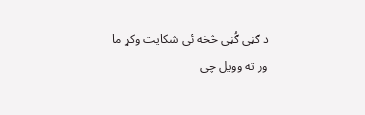د ګڼی ګُڼی څخه ئی شکایت وکړ ما ور ته وویل چی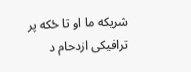شریکه ما او تا ځکه پر ترافیکی ازدحام د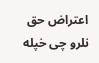اعتراض حق نلرو چی خپله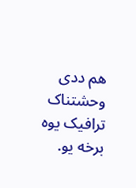هم ددی وحشتناک ترافیک یوه برخه یو.